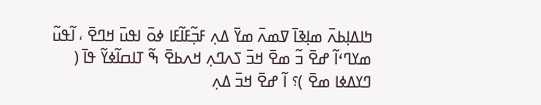ߤߊߡߊ߲ߕߍ߫ ߘߊ߲ߢߊ߫ ߜߘߍ߫ ߘߌ߫ ߡߍ߲ ߓߏ߲߬ߓߊ߬ߓߊ ߦߋ߫ ߊߟߎ߫ ߞߣߐ߫ ، ߊ߬ߟߎ߬ ߘߌߣߵߊ߬ ߝߐ߫ ߏ߬ ߘߐ߫ ߞߏ߫ ߖߍߣߍ߲ ߞߍߕߐ߫ ߒ߬ ߠߊߛߊ߬ߦߌ߬ ߟߊ߫ ( ߣߌߡߦߊ ߘߐ߫ )؟ ߊ߬ ߝߐ߫ ߞߏ߫ ߡߍ߲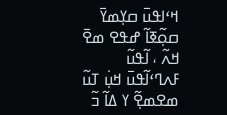ߞߵߊߟߎ߫ ߛߌ߲ߘߌ߫ ߛߋ߲߬ߧߊ߬ ߝߟߐ ߘߐ߫ ߞߍ߬ ، ߊ߬ߟߎ߬ ߓߍߣߵߊ߬ߟߎ߫ ߞߎ߲߭ ߠߎ߬ ߘߐߘߐ߲߬ ߌ ߡߊ߬ ߏ߬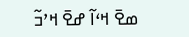ߘߐ߫ ߞߵߊ߬ ߝߐ߫ ߞߴߏ߬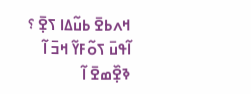ߞߍߕߐ߫ ߕߎ߬ߡߊ ߖߐ߲߫ ؟ ߊ߬ߟߎ߫ ߖߋ߬ߓߌ߬ ߞߏ߫ ߊ߬ ߢߐ߲߰ߘߐ߫ ߊ߬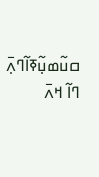ߛߎ߬ߘߎ߲߬ߧߊ߬ߣߍ߲߫ ߣߊ߬ ߞߍ߫